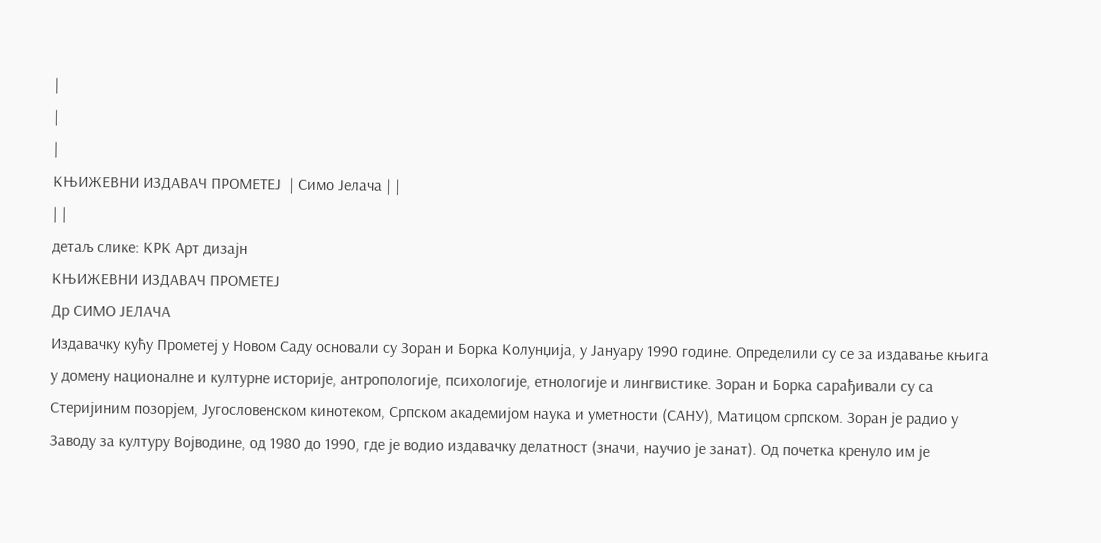|
|
|
КЊИЖЕВНИ ИЗДАВАЧ ПРОМЕТЕЈ  | Симо Јелача | |
| |
детаљ слике: КРК Арт дизајн
КЊИЖЕВНИ ИЗДАВАЧ ПРОМЕТЕЈ
Др СИМО ЈЕЛАЧА
Издавачку кућу Прометеј у Новом Саду основали су Зоран и Борка Колунџија, у Јануару 1990 године. Определили су се за издавање књига у домену националне и културне историје, антропологије, психологије, етнологије и лингвистике. Зоран и Борка сарађивали су са Стеријиним позорјем, Југословенском кинотеком, Српском академијом наука и уметности (САНУ), Матицом српском. Зоран је радио у Заводу за културу Војводине, од 1980 до 1990, где је водио издавачку делатност (значи, научио је занат). Од почетка кренуло им је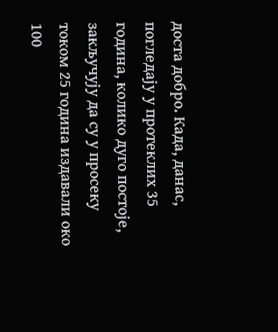доста добро. Када, данас, погледају у протеклих 35 година, колико дуго постоје, закључују да су у просеку током 25 година издавали око 100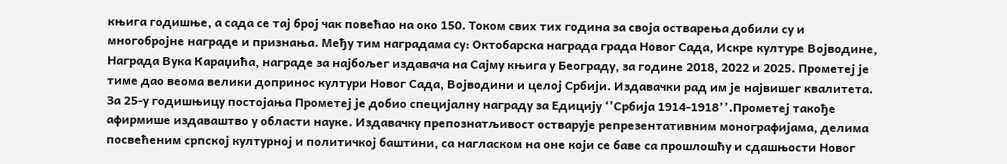књига годишње, а сада се тај број чак повећао на око 150. Током свих тих година за своја остварења добили су и многобројне награде и признања. Међу тим наградама су: Октобарска награда града Новог Сада, Искре културе Војводине, Награда Вука Караџића, награде за најбољег издавача на Сајму књига у Београду, за године 2018, 2022 и 2025. Прометеј је тиме дао веома велики допринос култури Новог Сада, Војводини и целој Србији. Издавачки рад им је највишег квалитета. За 25-у годишњицу постојања Прометеј је добио специјалну награду за Едицију ‘’Србија 1914-1918’’.Прометеј такође афирмише издаваштво у области науке. Издавачку препознатљивост остварује репрезентативним монографијама, делима посвећеним српској културној и политичкој баштини, са нагласком на оне који се баве са прошлошћу и сдашњости Новог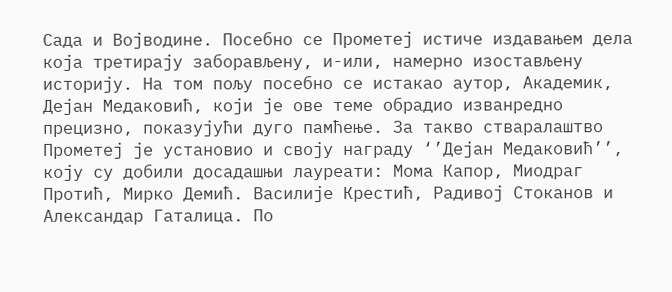Сада и Војводине. Посебно се Прометеј истиче издавањем дела која третирају заборављену, и-или, намерно изостављену историју. На том пољу посебно се истакао аутор, Академик, Дејан Медаковић, који је ове теме обрадио изванредно прецизно, показујући дуго памћење. За такво стваралаштво Прометеј је установио и своју награду ‘’Дејан Медаковић’’, коју су добили досадашњи лауреати: Мома Капор, Миодраг Протић, Мирко Демић. Василије Крестић, Радивој Стоканов и Александар Гаталица. По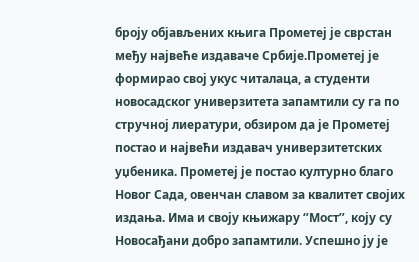броју објављених књига Прометеј је сврстан међу највеће издаваче Србије.Прометеј је формирао свој укус читалаца, а студенти новосадског универзитета запамтили су га по стручној лиератури, обзиром да је Прометеј постао и највећи издавач универзитетских уџбеника. Прометеј је постао културно благо Новог Сада, овенчан славом за квалитет својих издања. Има и своју књижару ‘’Мост’’, коју су Новосађани добро запамтили. Успешно ју је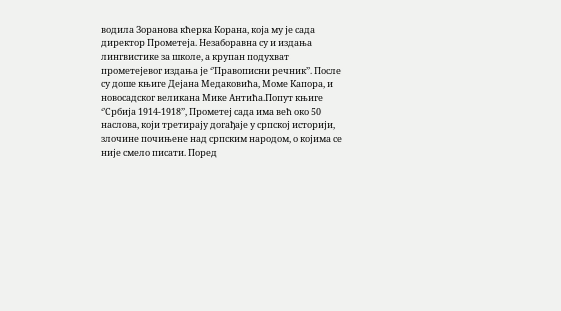водила Зоранова кћерка Корана, која му је сада директор Прометеја. Незаборавна су и издања лингвистике за школе, а крупан подухват прометејевог издања је ‘’Правописни речник’’. После су доше књиге Дејана Медаковића, Моме Капора, и новосадског великана Мике Антића.Попут књиге ‘’Србија 1914-1918’’, Прометеј сада има већ око 50 наслова, који третирају догађаје у српској историји, злочине почињене над српским народом, о којима се није смело писати. Поред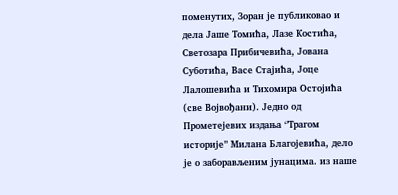поменутих, Зоран је публиковао и дела Јаше Томића, Лазе Костића, Светозара Прибичевића, Јована Суботића, Васе Стајића, Јоце Лалошевића и Тихомира Остојића (све Војвођани). Једно од Прометејевих издања ‘’Трагом историје’’ Милана Благојевића, дело је о заборављеним јунацима. из наше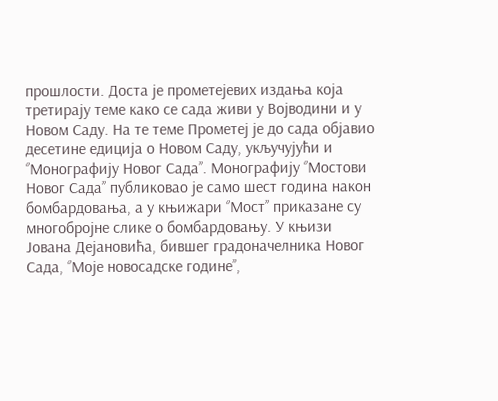прошлости. Доста је прометејевих издања која третирају теме како се сада живи у Војводини и у Новом Саду. На те теме Прометеј је до сада објавио десетине едиција о Новом Саду, укључујући и ‘’Монографију Новог Сада’’. Монографију ‘’Мостови Новог Сада’’ публиковао је само шест година након бомбардовања, а у књижари ‘’Мост’’ приказане су многобројне слике о бомбардовању. У књизи Јована Дејановића, бившег градоначелника Новог Сада, ‘’Моје новосадске године’’,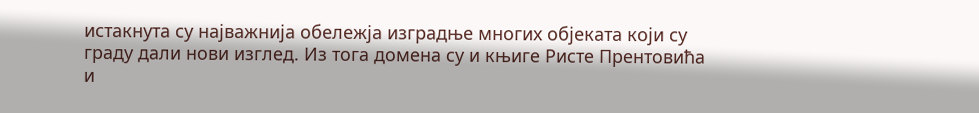истакнута су најважнија обележја изградње многих објеката који су граду дали нови изглед. Из тога домена су и књиге Ристе Прентовића и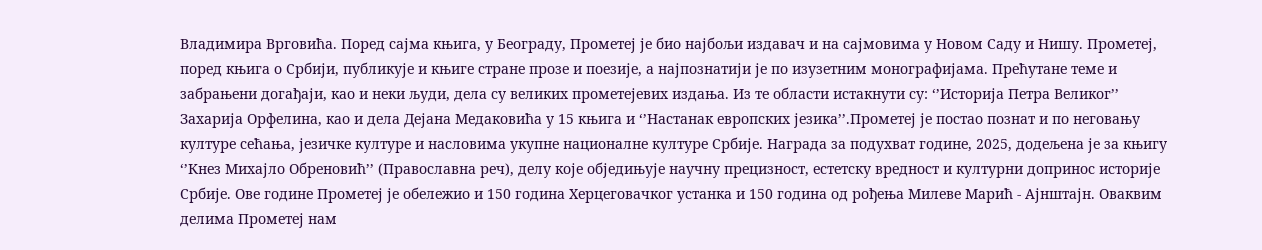Владимира Врговића. Поред сајма књига, у Београду, Прометеј је био најбољи издавач и на сајмовима у Новом Саду и Нишу. Прометеј, поред књига о Србији, публикује и књиге стране прозе и поезије, а најпознатији је по изузетним монографијама. Прећутане теме и забрањени догађаји, као и неки људи, дела су великих прометејевих издања. Из те области истакнути су: ‘’Историја Петра Великог’’ Захарија Орфелина, као и дела Дејана Медаковића у 15 књига и ‘’Настанак европских језика’’.Прометеј је постао познат и по неговању културе сећања, језичке културе и насловима укупне националне културе Србије. Награда за подухват године, 2025, додељена је за књигу ‘’Кнез Михајло Обреновић’’ (Православна реч), делу које обједињује научну прецизност, естетску вредност и културни допринос историје Србије. Ове године Прометеј је обележио и 150 година Херцеговачког устанка и 150 година од рођења Милеве Марић - Ајнштајн. Оваквим делима Прометеј нам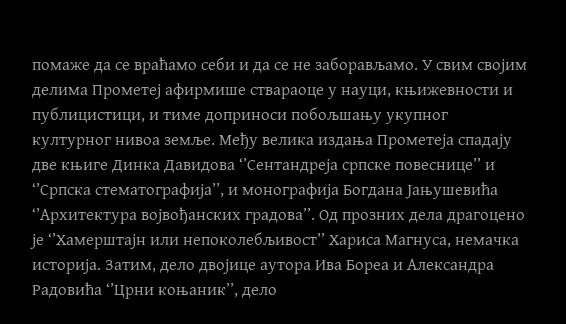помаже да се враћамо себи и да се не заборављамо. У свим својим делима Прометеј афирмише ствараоце у науци, књижевности и публицистици, и тиме доприноси побољшању укупног културног нивоа земље. Међу велика издања Прометеја спадају две књиге Динка Давидова ‘’Сентандреја српске повеснице’’ и ‘’Српска стематографија’’, и монографија Богдана Јањушевића ‘’Архитектура војвођанских градова’’. Од прозних дела драгоцено је ‘’Хамерштајн или непоколебљивост’’ Хариса Магнуса, немачка историја. Затим, дело двојице аутора Ива Бореа и Александра Радовића ‘’Црни коњаник’’, дело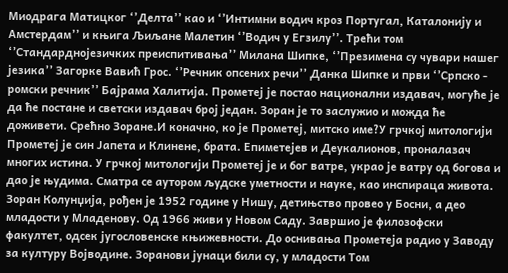Миодрага Матицког ‘’Делта’’ као и ‘’Интимни водич кроз Португал, Каталонију и Амстердам’’ и књига Љиљане Малетин ‘’Водич у Егзилу’’. Трећи том ‘’Стандарднојезичких преиспитивања’’ Милана Шипке, ‘’Презимена су чувари нашег језика’’ Загорке Вавић Грос. ‘’Речник опсених речи’’ Данка Шипке и први ‘’Српско - ромски речник’’ Бајрама Халитија. Прометеј је постао национални издавач, могуће је да ће постане и светски издавач број један. Зоран је то заслужио и можда ће доживети. Срећно Зоране.И коначно, ко је Прометеј, митско име?У грчкој митологији Прометеј је син Јапета и Клинене, брата. Епиметејев и Деукалионов, проналазач многих истина. У грчкој митологији Прометеј је и бог ватре, украо је ватру од богова и дао је њудима. Сматра се аутором људске уметности и науке, као инспираца живота.
Зоран Колунџија, рођен је 1952 године у Нишу, детињство провео у Босни, а део младости у Младенову. Од 1966 живи у Новом Саду. Завршио је филозофски факултет, одсек југословенске књижевности. До оснивања Прометеја радио у Заводу за културу Војводине. Зоранови јунаци били су, у младости Том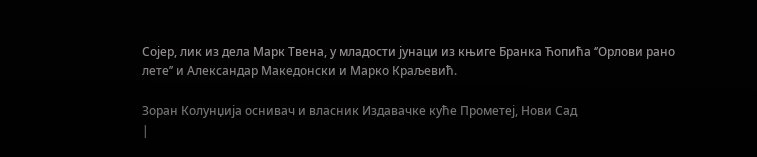Сојер, лик из дела Марк Твена, у младости јунаци из књиге Бранка Ћопића ‘’Орлови рано лете’’ и Александар Македонски и Марко Краљевић.

Зоран Колунџија оснивач и власник Издавачке куће Прометеј, Нови Сад
|